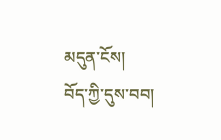མདུན་ངོས།
བོད་ཀྱི་དུས་བབ།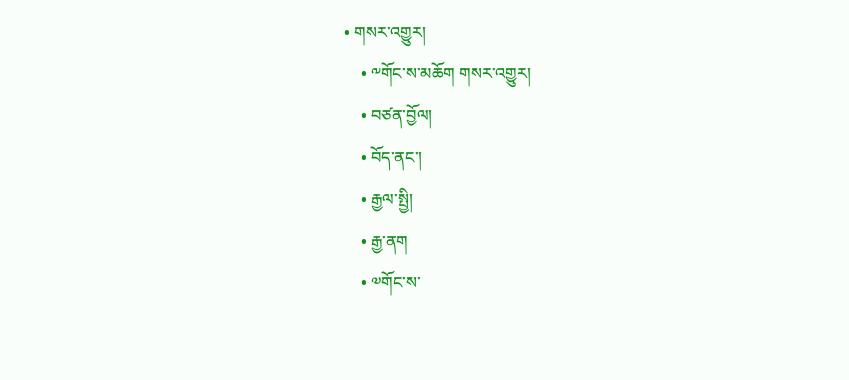• གསར་འགྱུར།
    • ༸གོང་ས་མཆོག གསར་འགྱུར།
    • བཙན་བྱོལ།
    • བོད་ནང་།
    • རྒྱལ་སྤྱི།
    • རྒྱ་ནག
    • ༧གོང་ས་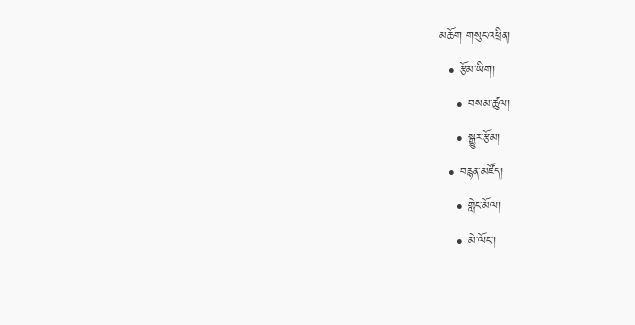མཆོག གསུང་འཕྲིན།
  • རྩོམ་ཡིག།
    • བསམ་ཚུལ།
    • སྒྱུར་རྩོམ།
  • བརྙན་མཛོད།
    • གླེང་མོལ།
    • མེ་ལོང་།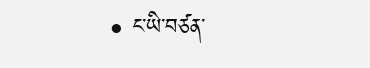• ང་ཡི་བཙན་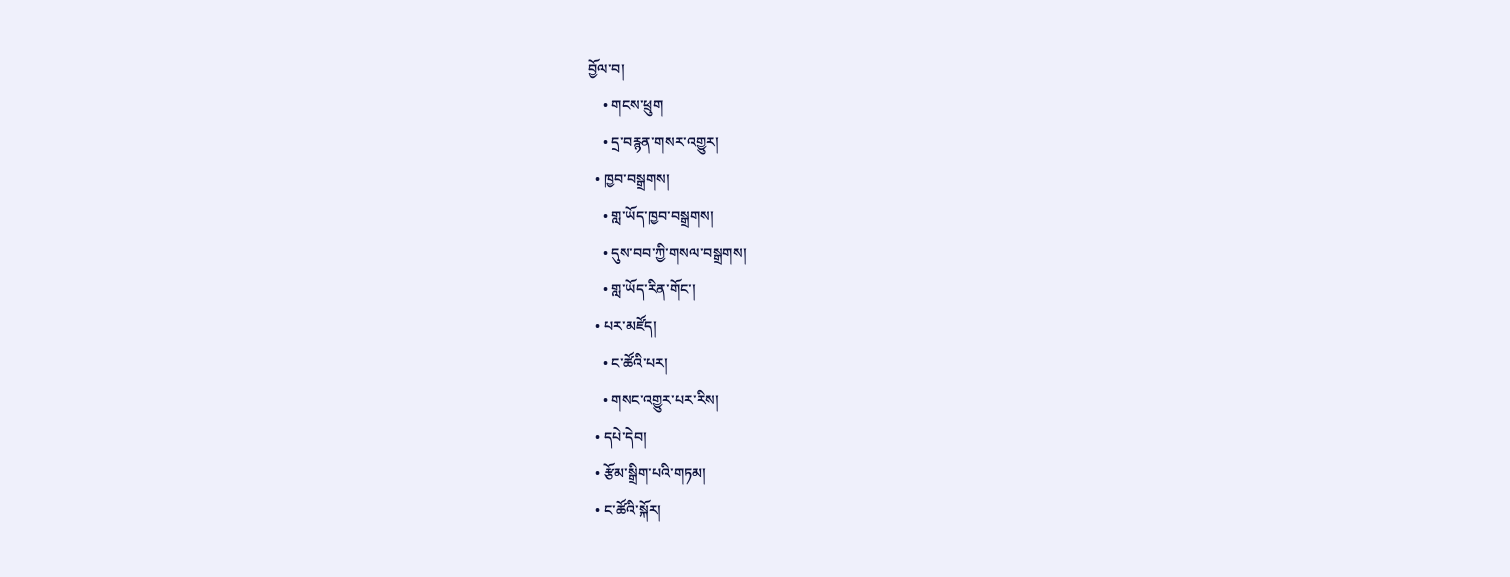བྱོལ་བ།
    • གངས་ཕྲུག
    • དྲ་བརྙན་གསར་འགྱུར།
  • ཁྱབ་བསྒྲགས།
    • གླ་ཡོད་ཁྱབ་བསྒྲགས།
    • དུས་བབ་ཀྱི་གསལ་བསྒྲགས།
    • གླ་ཡོད་རིན་གོང་།
  • པར་མཛོད།
    • ང་ཚོའི་པར།
    • གསང་འགྱུར་པར་རིས།
  • དཔེ་དེབ།
  • རྩོམ་སྒྲིག་པའི་གཏམ།
  • ང་ཚོའི་སྐོར།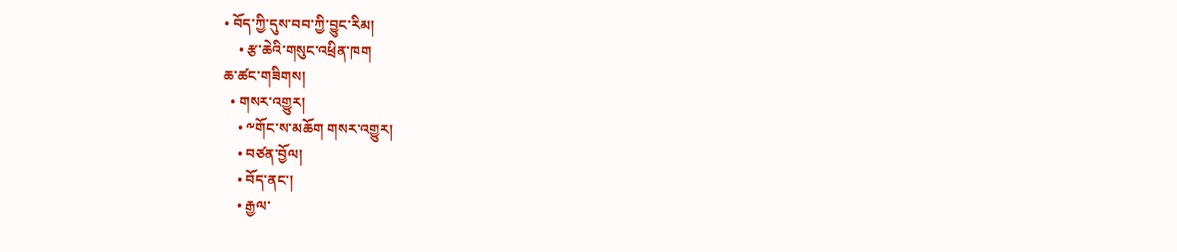• བོད་ཀྱི་དུས་བབ་ཀྱི་བྱུང་རིམ།
    • རྩ་ཆེའི་གསུང་འཕྲིན་ཁག
ཆ་ཚང་གཟིགས།
  • གསར་འགྱུར།
    • ༸གོང་ས་མཆོག གསར་འགྱུར།
    • བཙན་བྱོལ།
    • བོད་ནང་།
    • རྒྱལ་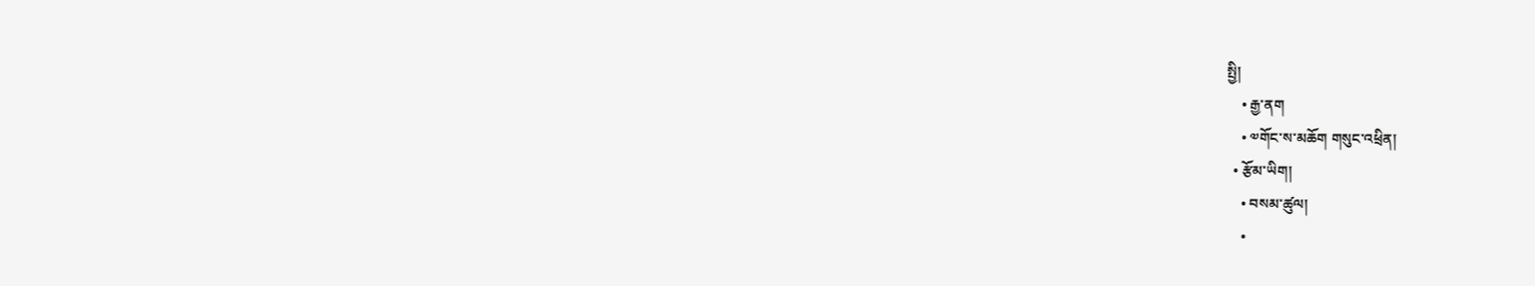སྤྱི།
    • རྒྱ་ནག
    • ༧གོང་ས་མཆོག གསུང་འཕྲིན།
  • རྩོམ་ཡིག།
    • བསམ་ཚུལ།
    •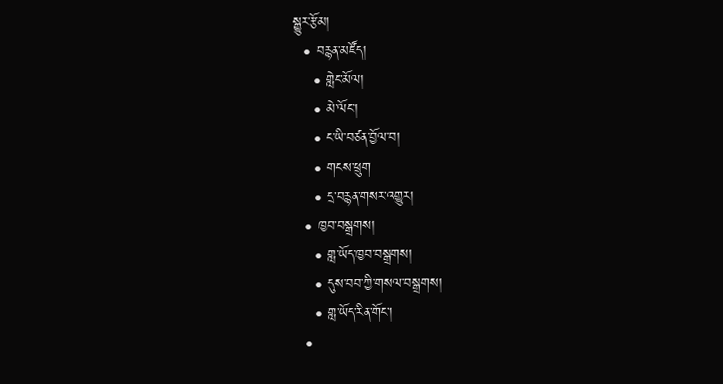སྒྱུར་རྩོམ།
  • བརྙན་མཛོད།
    • གླེང་མོལ།
    • མེ་ལོང་།
    • ང་ཡི་བཙན་བྱོལ་བ།
    • གངས་ཕྲུག
    • དྲ་བརྙན་གསར་འགྱུར།
  • ཁྱབ་བསྒྲགས།
    • གླ་ཡོད་ཁྱབ་བསྒྲགས།
    • དུས་བབ་ཀྱི་གསལ་བསྒྲགས།
    • གླ་ཡོད་རིན་གོང་།
  •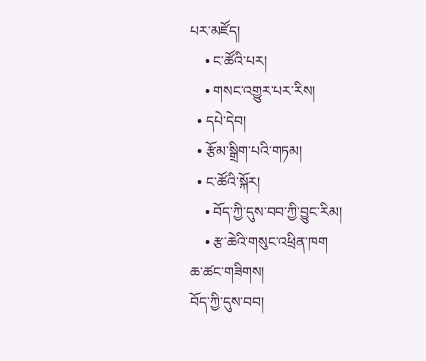པར་མཛོད།
    • ང་ཚོའི་པར།
    • གསང་འགྱུར་པར་རིས།
  • དཔེ་དེབ།
  • རྩོམ་སྒྲིག་པའི་གཏམ།
  • ང་ཚོའི་སྐོར།
    • བོད་ཀྱི་དུས་བབ་ཀྱི་བྱུང་རིམ།
    • རྩ་ཆེའི་གསུང་འཕྲིན་ཁག
ཆ་ཚང་གཟིགས།
བོད་ཀྱི་དུས་བབ།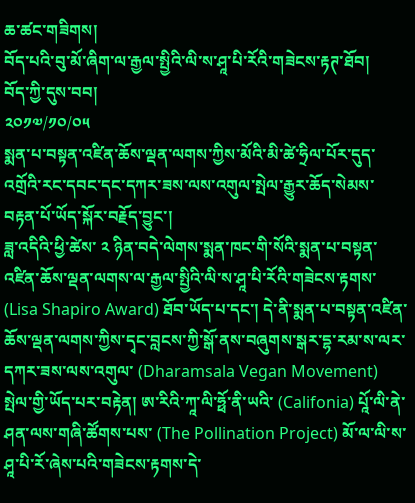ཆ་ཚང་གཟིགས།
བོད་པའི་བུ་མོ་ཞིག་ལ་རྒྱལ་སྤྱིའི་ལི་ས་ཤཱ་པི་རོའི་གཟེངས་རྟཊ་ཐོབ།
བོད་ཀྱི་དུས་བབ།
༢༠༡༧/༡༠/༠༥
སྨན་པ་བསྟན་འཛིན་ཆོས་ལྡན་ལགས་ཀྱིས་མོའི་མི་ཚེ་ཧྲིལ་པོར་དུད་འགྲོའི་རང་དབང་དང་དཀར་ཟས་ལས་འགུལ་སྤེལ་རྒྱུར་ཆོད་སེམས་བརྟན་པོ་ཡོད་སྐོར་བརྗོད་བྱུང་།
ཟླ་འདིའི་ཕྱི་ཚེས་ ༢ ཉིན་བདེ་ལེགས་སྨན་ཁང་གི་སོའི་སྨན་པ་བསྟན་འཛིན་ཆོས་ལྡན་ལགས་ལ་རྒྱལ་སྤྱིའི་ལི་ས་ཤཱ་པི་རོའི་གཟེངས་རྟགས་ (Lisa Shapiro Award) ཐོབ་ཡོད་པ་དང་། དེ་ནི་སྨན་པ་བསྟན་འཛིན་ཆོས་ལྡན་ལགས་ཀྱིས་དྭང་བླངས་ཀྱི་སྒོ་ནས་བཞུགས་སྒར་དྷ་རམ་ས་ལར་དཀར་ཟས་ལས་འགུལ་ (Dharamsala Vegan Movement) སྤེལ་གྱི་ཡོད་པར་བརྟེན། ཨ་རིའི་ཀཱ་ལི་ཧྥོ་ནི་ཡའི་ (Califonia) པཱོ་ལི་ནེ་ཤན་ལས་གཞི་ཚོགས་པས་ (The Pollination Project) མོ་ལ་ལི་ས་ཤཱ་པི་རོ་ཞེས་པའི་གཟེངས་རྟགས་དེ་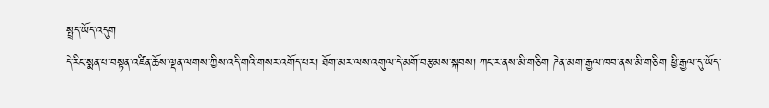སྤྲད་ཡོད་འདུག
དེ་རིང་སྨན་པ་བསྟན་འཛིན་ཆོས་ལྡན་ལགས་ཀྱིས་འདི་གའི་གསར་འགོད་པར། ཐོག་མར་ལས་འགུལ་དེ་མགོ་བརྩམས་སྐབས། ཀང་ར་ནས་མི་གཅིག ཌེན་མག་རྒྱལ་ཁབ་ནས་མི་གཅིག ཕྱི་རྒྱལ་དུ་ཡོད་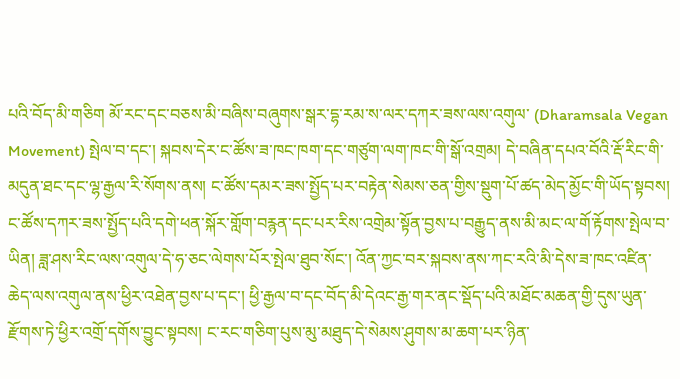པའི་བོད་མི་གཅིག མོ་རང་དང་བཅས་མི་བཞིས་བཞུགས་སྒར་དྷ་རམ་ས་ལར་དཀར་ཟས་ལས་འགུལ་ (Dharamsala Vegan Movement) སྤེལ་བ་དང་། སྐབས་དེར་ང་ཚོས་ཟ་ཁང་ཁག་དང་གཙུག་ལག་ཁང་གི་སྒོ་འགྲམ། དེ་བཞིན་དཔའ་བོའི་རྡོ་རིང་གི་མདུན་ཐང་དང་ལྷ་རྒྱལ་རི་སོགས་ནས། ང་ཚོས་དམར་ཟས་སྤྱོད་པར་བརྟེན་སེམས་ཅན་གྱིས་སྡུག་པོ་ཚད་མེད་མྱོང་གི་ཡོད་སྟབས། ང་ཚོས་དཀར་ཟས་སྤྱོད་པའི་དགེ་ཕན་སྐོར་གློག་བརྙན་དང་པར་རིས་འགྲེམ་སྟོན་བྱས་པ་བརྒྱུད་ནས་མི་མང་ལ་གོ་རྟོགས་སྤེལ་བ་ཡིན། ཟླ་ཤས་རིང་ལས་འགུལ་དེ་ཧ་ཅང་ལེགས་པོར་སྤེལ་ཐུབ་སོང་། འོན་ཀྱང་བར་སྐབས་ནས་ཀང་རའི་མི་དེས་ཟ་ཁང་འཛིན་ཆེད་ལས་འགུལ་ནས་ཕྱིར་འཐེན་བྱས་པ་དང་། ཕྱི་རྒྱལ་བ་དང་བོད་མི་དེའང་རྒྱ་གར་ནང་སྡོད་པའི་མཐོང་མཆན་གྱི་དུས་ཡུན་རྫོགས་ཏེ་ཕྱིར་འགྲོ་དགོས་བྱུང་སྟབས། ང་རང་གཅིག་པུས་མུ་མཐུད་དེ་སེམས་ཤུགས་མ་ཆག་པར་ཉིན་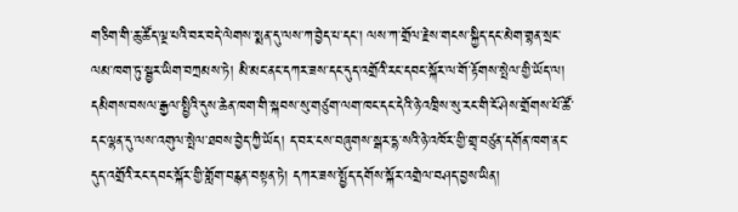གཅིག་གི་ཆུ་ཚོད་ལྔ་པའི་བར་བདེ་ལེགས་སྨན་དུ་ལས་ཀ་བྱེད་པ་དང་། ལས་ཀ་གྲོལ་རྗེས་གངས་སྐྱིད་དང་མེག་གྷན་སྲང་ལམ་ཁག་ཏུ་སྦྱར་ཡིག་བཀྲམས་ཏེ། མི་མང་ནང་དཀར་ཟས་དང་དུད་འགྲོའི་རང་དབང་སྐོར་ལ་གོ་རྟོགས་སྤེལ་གྱི་ཡོད་ལ། དམིགས་བསལ་རྒྱལ་སྤྱིའི་དུས་ཆེན་ཁག་གི་སྐབས་སུ་གཙུག་ལག་ཁང་དང་དེའི་ཉེ་འཁྲིས་སུ་རང་གི་ངོ་ཤེས་གྲོགས་པོ་ཚོ་དང་ལྷན་དུ་ལས་འགུལ་སྤེལ་ཐབས་བྱེད་ཀྱི་ཡོད། ད་བར་ངས་བཞུགས་སྒར་དྷ་སའི་ཉེ་འཁོར་གྱི་གྲྭ་བཙུན་དགོན་ཁག་ནང་དུད་འགྲོའི་རང་དབང་སྐོར་གྱི་གློག་བརྙན་བསྟན་ཏེ། དཀར་ཟས་སྤྱོད་དགོས་སྐོར་འགྲེལ་བཤད་བྱས་ཡིན།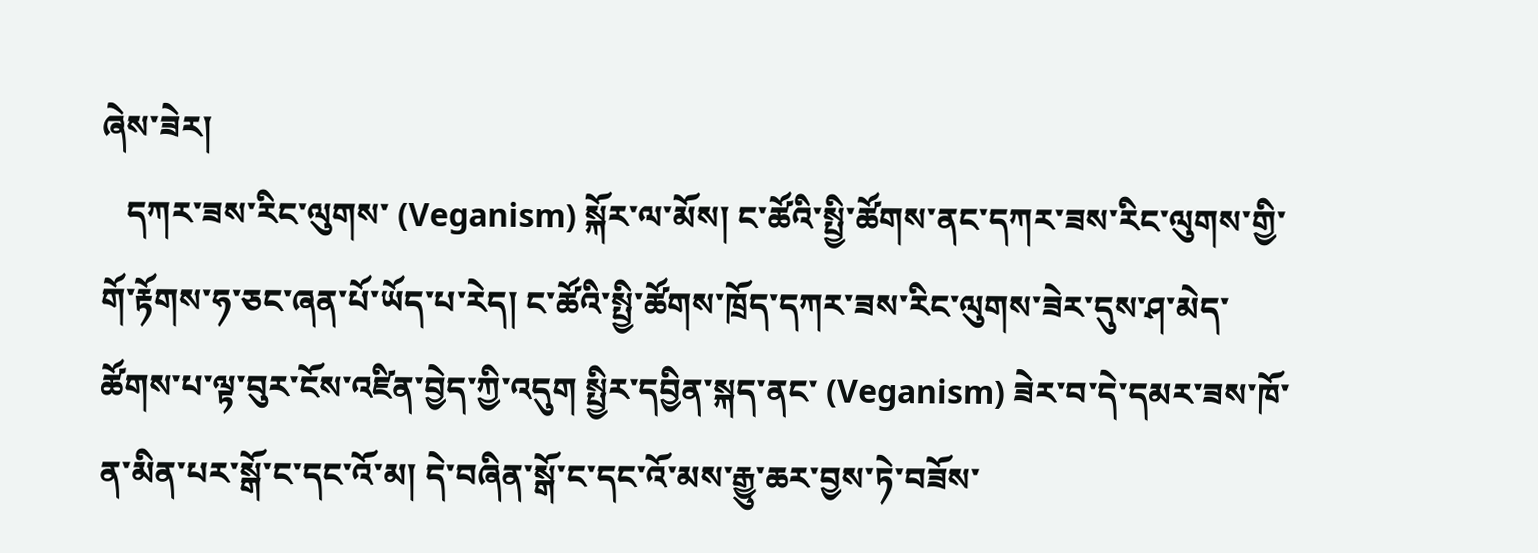ཞེས་ཟེར།
   དཀར་ཟས་རིང་ལུགས་ (Veganism) སྐོར་ལ་མོས། ང་ཚོའི་སྤྱི་ཚོགས་ནང་དཀར་ཟས་རིང་ལུགས་གྱི་གོ་རྟོགས་ཧ་ཅང་ཞན་པོ་ཡོད་པ་རེད། ང་ཚོའི་སྤྱི་ཚོགས་ཁྲོད་དཀར་ཟས་རིང་ལུགས་ཟེར་དུས་ཤ་མེད་ཚོགས་པ་ལྟ་བུར་ངོས་འཛིན་བྱེད་ཀྱི་འདུག སྤྱིར་དབྱིན་སྐད་ནང་ (Veganism) ཟེར་བ་དེ་དམར་ཟས་ཁོ་ན་མིན་པར་སྒོ་ང་དང་འོ་མ། དེ་བཞིན་སྒོ་ང་དང་འོ་མས་རྒྱུ་ཆར་བྱས་ཏེ་བཟོས་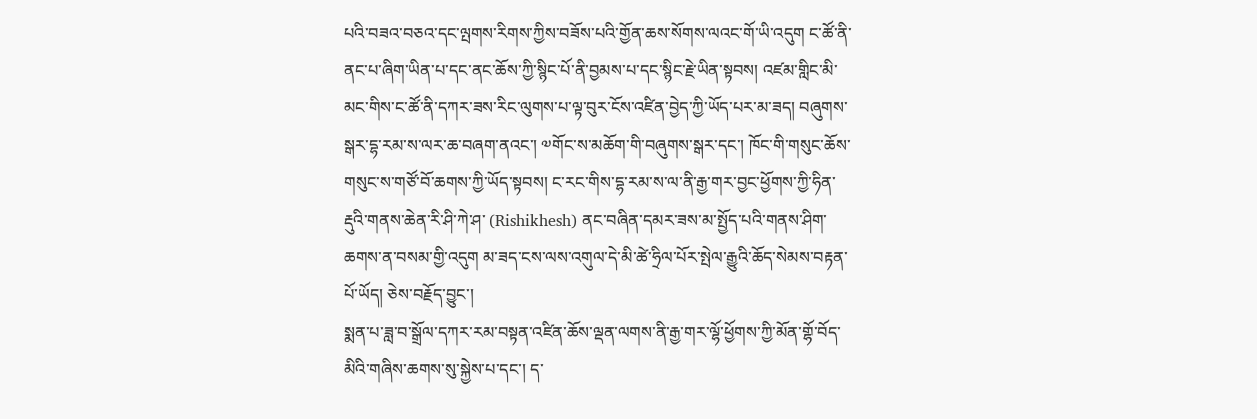པའི་བཟའ་བཅའ་དང་ལྤགས་རིགས་ཀྱིས་བཟོས་པའི་གྱོན་ཆས་སོགས་ལའང་གོ་ཡི་འདུག ང་ཚོ་ནི་ནང་པ་ཞིག་ཡིན་པ་དང་ནང་ཆོས་ཀྱི་སྙིང་པོ་ནི་བྱམས་པ་དང་སྙིང་རྗེ་ཡིན་སྟབས། འཛམ་གླིང་མི་མང་གིས་ང་ཚོ་ནི་དཀར་ཟས་རིང་ལུགས་པ་ལྟ་བུར་ངོས་འཛིན་བྱེད་ཀྱི་ཡོད་པར་མ་ཟད། བཞུགས་སྒར་དྷ་རམ་ས་ལར་ཆ་བཞག་ནའང་། ༧གོང་ས་མཆོག་གི་བཞུགས་སྒར་དང་། ཁོང་གི་གསུང་ཆོས་གསུང་ས་གཙོ་བོ་ཆགས་ཀྱི་ཡོད་སྟབས། ང་རང་གིས་དྷ་རམ་ས་ལ་ནི་རྒྱ་གར་བྱང་ཕྱོགས་ཀྱི་ཧིན་རྡུའི་གནས་ཆེན་རི་ཤི་ཀེ་ཤ་ (Rishikhesh) ནང་བཞིན་དམར་ཟས་མ་སྤྱོད་པའི་གནས་ཤིག་ཆགས་ན་བསམ་གྱི་འདུག མ་ཟད་ངས་ལས་འགུལ་དེ་མི་ཚེ་ཧྲིལ་པོར་སྤེལ་རྒྱུའི་ཆོད་སེམས་བརྟན་པོ་ཡོད། ཅེས་བརྗོད་བྱུང་།
སྨན་པ་ཟླ་བ་སྒྲོལ་དཀར་རམ་བསྟན་འཛིན་ཆོས་ལྡན་ལགས་ནི་རྒྱ་གར་ལྷོ་ཕྱོགས་ཀྱི་མོན་གྷོ་བོད་མིའི་གཞིས་ཆགས་སུ་སྐྱེས་པ་དང་། ད་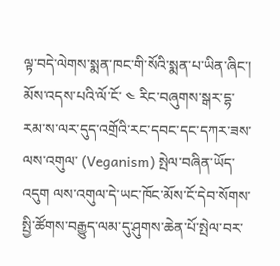ལྟ་བདེ་ལེགས་སྨན་ཁང་གི་སོའི་སྨན་པ་ཡིན་ཞིང་། མོས་འདས་པའི་ལོ་ངོ་ ༤ རིང་བཞུགས་སྒར་དྷ་རམ་ས་ལར་དུད་འགྲོའི་རང་དབང་དང་དཀར་ཟས་ལས་འགུལ་ (Veganism) སྤེལ་བཞིན་ཡོད་འདུག ལས་འགུལ་དེ་ཡང་ཁོང་མོས་ངོ་དེབ་སོགས་སྤྱི་ཚོགས་བརྒྱུད་ལམ་དུ་ཤུགས་ཆེན་པོ་སྤེལ་བར་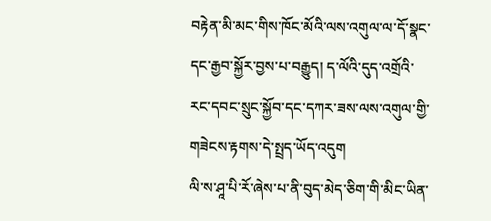བརྟེན་མི་མང་གིས་ཁོང་མོའི་ལས་འགུལ་ལ་དོ་སྣང་དང་རྒྱབ་སྐྱོར་བྱས་པ་བརྒྱུད། ད་ལོའི་དུད་འགྲོའི་རང་དབང་སྲུང་སྐྱོབ་དང་དཀར་ཟས་ལས་འགུལ་གྱི་གཟེངས་རྟགས་དེ་སྤྲད་ཡོད་འདུག
ལི་ས་ཤཱ་པི་རོ་ཞེས་པ་ནི་བུད་མེད་ཅིག་གི་མིང་ཡིན་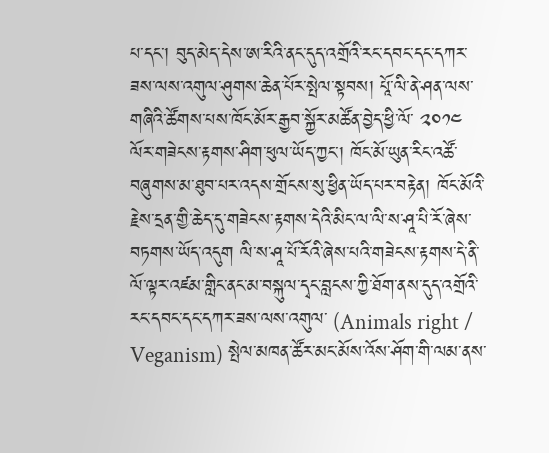པ་དང་། བུད་མེད་དེས་ཨ་རིའི་ནང་དུད་འགྲོའི་རང་དབང་དང་དཀར་ཟས་ལས་འགུལ་ཤུགས་ཆེན་པོར་སྤེལ་སྟབས། པཱོ་ལི་ནེ་ཤན་ལས་གཞིའི་ཚོགས་པས་ཁོང་མོར་རྒྱབ་སྐྱོར་མཚོན་བྱེད་ཕྱི་ལོ་ ༢༠༡༤ ལོར་གཟེངས་རྟགས་ཤིག་ཕུལ་ཡོད་ཀྱང་། ཁོང་མོ་ཡུན་རིང་འཚོ་བཞུགས་མ་ཐུབ་པར་འདས་གྲོངས་སུ་ཕྱིན་ཡོད་པར་བརྟེན། ཁོང་མོའི་རྗེས་དྲན་གྱི་ཆེད་དུ་གཟེངས་རྟགས་དེའི་མིང་ལ་ལི་ས་ཤཱ་པི་རོ་ཞེས་བཏགས་ཡོད་འདུག ལི་ས་ཤཱ་པོ་རོའི་ཞེས་པའི་གཟེངས་རྟགས་དེ་ནི་ལོ་ལྟར་འཛམ་གླིང་ནང་མ་བསྐུལ་དྭང་བླངས་ཀྱི་ཐོག་ནས་དུད་འགྲོའི་རང་དབང་དང་དཀར་ཟས་ལས་འགུལ་ (Animals right / Veganism) སྤེལ་མཁན་ཚོར་མང་མོས་འོས་ཤོག་གི་ལམ་ནས་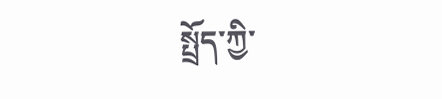སྤྲོད་ཀྱི་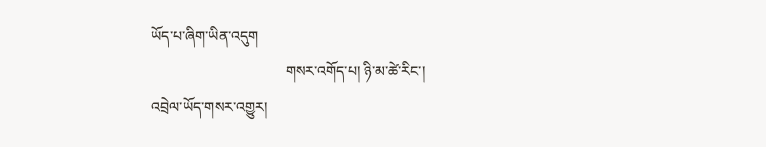ཡོད་པ་ཞིག་ཡིན་འདུག
                                     གསར་འགོད་པ། ཉི་མ་ཚེ་རིང་།
འབྲེལ་ཡོད་གསར་འགྱུར།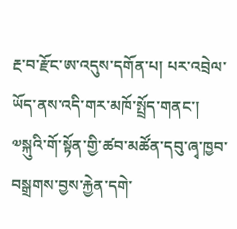རྔ་བ་རྫོང་ཨ་འདུས་དགོན་པ། པར་འབྲེལ་ཡོད་ནས་འདི་གར་མཁོ་སྤྲོད་གནང་།
༧སྐུའི་གོ་སྟོན་གྱི་ཚབ་མཚོན་དབུ་ཞྭ་ཁྱབ་བསྒྲགས་བྱས་རྐྱེན་དགེ་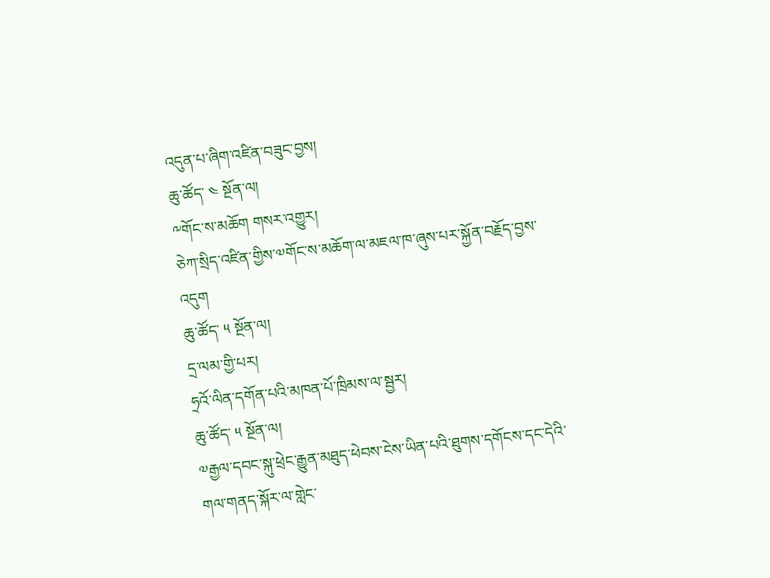འདུན་པ་ཞིག་འཛིན་བཟུང་བྱས།
ཆུ་ཚོད་ ༤ སྔོན་ལ།
༸གོང་ས་མཆོག གསར་འགྱུར།
ཅེཀ་སྲིད་འཛིན་གྱིས་༧གོང་ས་མཆོག་ལ་མཇལ་ཁ་ཞུས་པར་སྐྱོན་བརྗོད་བྱས་འདུག
ཆུ་ཚོད་ ༥ སྔོན་ལ།
དྲ་ལམ་གྱི་པར།
ཧྲའོ་ལིན་དགོན་པའི་མཁན་པོ་ཁྲིམས་ལ་སྦྱར།
ཆུ་ཚོད་ ༥ སྔོན་ལ།
༧རྒྱལ་དབང་སྐུ་ཕྲེང་རྒྱུན་མཐུད་ཕེབས་ངེས་ཡིན་པའི་ཐུགས་དགོངས་དང་དེའི་གལ་གནད་སྐོར་ལ་གླེང་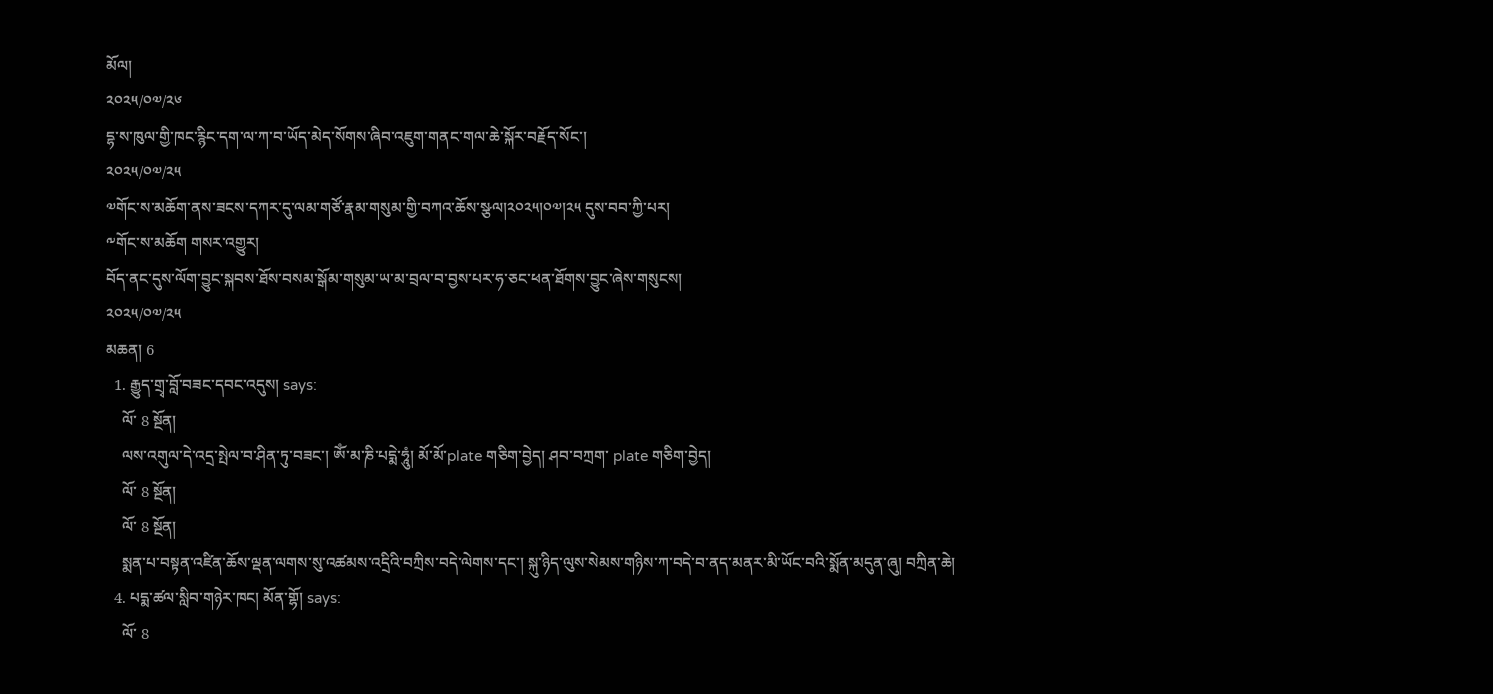མོལ།
༢༠༢༥/༠༧/༢༦
དྷ་ས་ཁུལ་གྱི་ཁང་རྙིང་དག་ལ་ཀ་བ་ཡོད་མེད་སོགས་ཞིབ་འཇུག་གནང་གལ་ཆེ་སྐོར་བརྗོད་སོང་།
༢༠༢༥/༠༧/༢༥
༧གོང་ས་མཆོག་ནས་ཟངས་དཀར་དུ་ལམ་གཙོ་རྣམ་གསུམ་གྱི་བཀའ་ཆོས་སྩལ།༢༠༢༥།༠༧།༢༥ དུས་བབ་ཀྱི་པར།
༸གོང་ས་མཆོག གསར་འགྱུར།
བོད་ནང་དུས་ལོག་བྱུང་སྐབས་ཐོས་བསམ་སྒོམ་གསུམ་ཡ་མ་བྲལ་བ་བྱས་པར་ཧ་ཅང་ཕན་ཐོགས་བྱུང་ཞེས་གསུངས།
༢༠༢༥/༠༧/༢༥
མཆན། 6
  1. རྒྱུད་གྲྭ་བློ་བཟང་དབང་འདུས། says:
    ལོ་ 8 སྔོན།
    ལས་འགུལ་དེ་འདྲ་སྤེལ་བ་ཤིན་ཏུ་བཟང་། ཨོཾ་མ་ཎི་པདྨེ་ཧཱུཾ། མོ་མོ་plate གཅིག་བྱེད། ཤབ་བཀྲག་ plate གཅིག་བྱེད།
    ལོ་ 8 སྔོན།
    ལོ་ 8 སྔོན།
    སྨན་པ་བསྟན་འཛིན་ཆོས་ལྡན་ལགས་སུ་འཚམས་འདྲིའི་བཀྲིས་བདེ་ལེགས་དང་། སྐུ་ཉིད་ལུས་སེམས་གཉིས་ཀ་བདེ་བ་ནད་མནར་མི་ཡོང་བའི་སྨོན་མདུན་ཞུ། བཀྲིན་ཆེ།
  4. པདྨ་ཚལ་སླིབ་གཉེར་ཁང། མོན་གྷོ། says:
    ལོ་ 8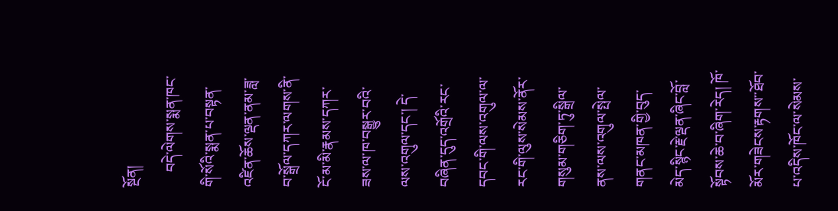སྔོན།
    བདེ་ལེགས་སྨན་ཁང་གི་སོའི་སྨན་པ་བསྟན་འཛིན་ཆོས་ལྡན་ནམ་ཟླ་བ་སྒྲོལ་དཀར་ལགས་ནི་ངོ་མ་མི་རྣམས་དཀར་ཟས་ལ་ཁ་བསྒྱུར་བའི་ལས་འགུལ་དང་། དེ་བཞིན་དུད་འགྲོའི་རང་དབང་གི་ལས་འགུལ་ལ་རང་གི་ལུས་སེམས་ནོར་གསུམ་གཅིག་ཏུ་སྒྲིལ་ནས་ལས་འགུལ་སྤེལ་གནང་མཁན་གྱི་བུད་མེད་སྙིང་རྗེ་ལྡན་ཞིང་བློ་སྟོབས་ཆེ་བ་ཞིག་རེད། ཁོ་མོར་གཟེངས་རྟགས་་ཐོབ་པ་འདིས་ཁོང་ལ་སེམས་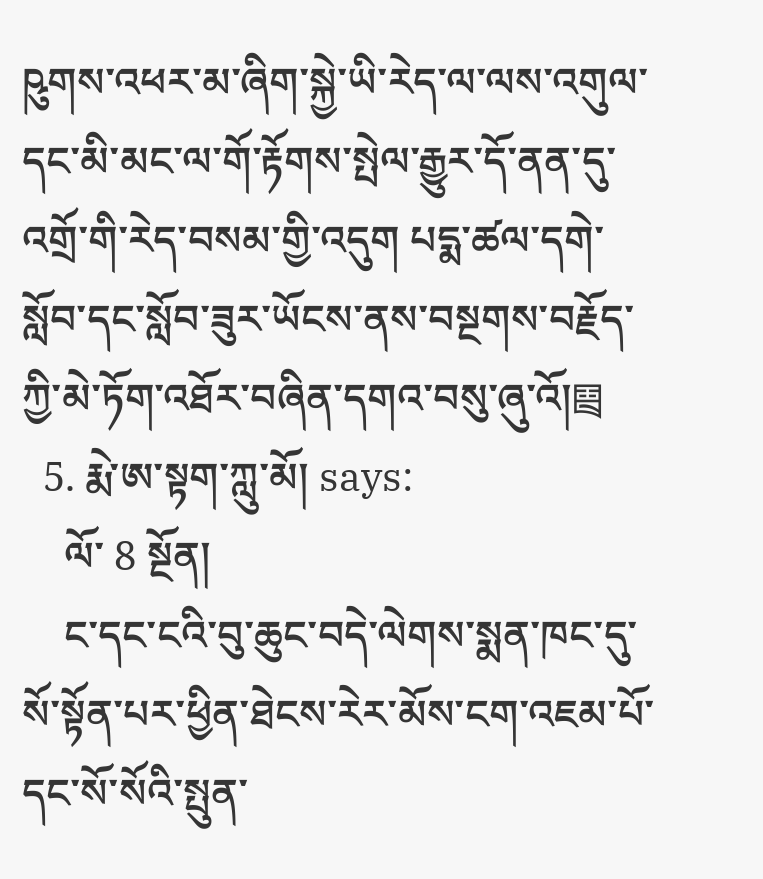ཥུགས་འཕར་མ་ཞིག་སྐྱེ་ཡི་རེད་ལ་ལས་འགུལ་དང་མི་མང་ལ་གོ་རྟོགས་སྤེལ་རྒྱུར་དོ་ནན་དུ་འགྲོ་གི་རེད་བསམ་གྱི་འདུག པདྨ་ཚལ་དགེ་སློབ་དང་སློབ་ཟུར་ཡོངས་ནས་བསྔགས་བརྗོད་ཀྱི་མེ་ཏོག་འཐོར་བཞིན་དགའ་བསུ་ཞུ་འོ།༕
  5. རྨེ་ཨ་སྟག་ཀླུ་མོ། says:
    ལོ་ 8 སྔོན།
    ང་དང་ངའི་བུ་ཆུང་བདེ་ལེགས་སྨན་ཁང་དུ་སོ་སྟོན་པར་ཕྱིན་ཐེངས་རེར་མོས་ངག་འཇམ་པོ་དང་སོ་སོའི་སྤུན་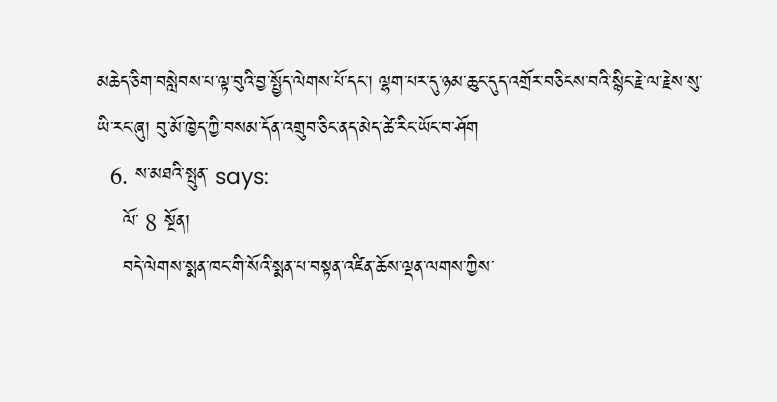མཆེད་ཅིག་བསླེབས་པ་ལྟ་བུའི་བྱ་སྤྱོད་ལེགས་པོ་དང་། ལྷག་པར་དུ་ཉམ་ཆུང་དུད་འགྲོར་བཅིངས་བའི་སྙིང་རྗེ་ལ་རྗེས་སུ་ཡི་རང་ཞུ། བུ་མོ་ཁྱེད་ཀྱི་བསམ་དོན་འགྲུབ་ཅིང་ནད་མེད་ཚེ་རིང་ཡོང་བ་ཤོག
  6. ས་མཐའི་སྤུན་ says:
    ལོ་ 8 སྔོན།
    བདེ་ལེགས་སྨན་ཁང་གི་སོའི་སྨན་པ་བསྟན་འཛིན་ཆོས་ལྡན་ལགས་ཀྱིས་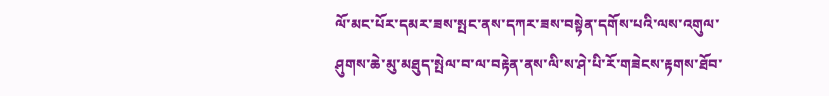ལོ་མང་པོར་དམར་ཟས་སྤང་ནས་དཀར་ཟས་བསྟེན་དགོས་པའི་ལས་འགུལ་ཤུགས་ཆེ་མུ་མཐུད་སྤེལ་བ་ལ་བརྟེན་ནས་ལི་ས་ཤེ་པི་རོ་གཟེངས་རྟགས་ཐོབ་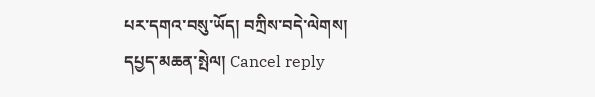པར་དགའ་བསུ་ཡོད། བཀྲིས་བདེ་ལེགས།
དཔྱད་མཆན་སྤེལ། Cancel reply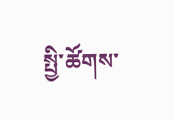སྤྱི་ཚོགས་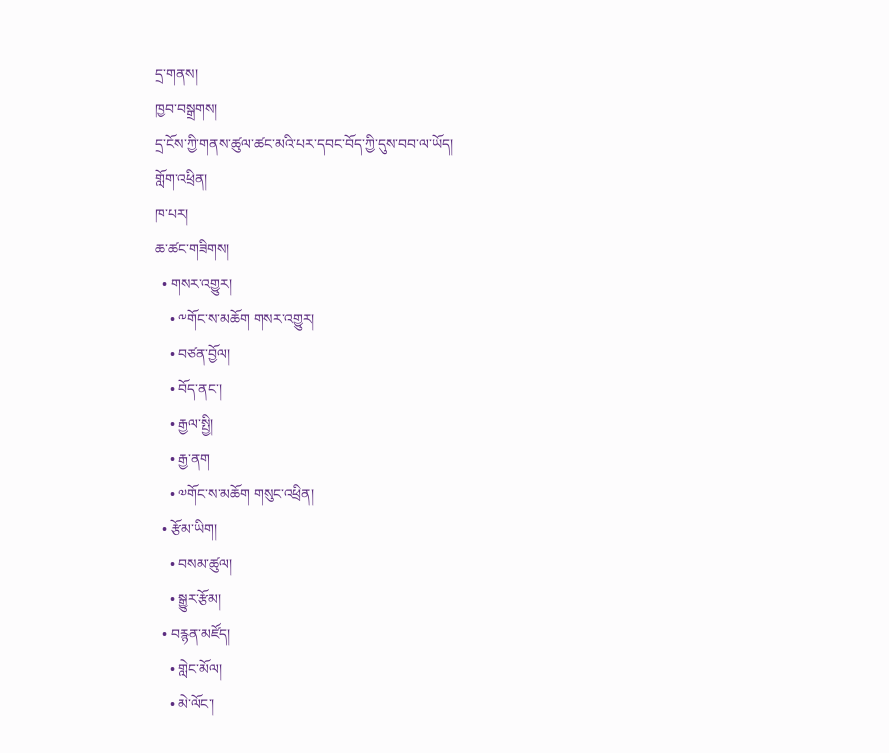དྲ་གནས།
ཁྱབ་བསྒྲགས།
དྲ་ངོས་ཀྱི་གནས་ཚུལ་ཚང་མའི་པར་དབང་བོད་ཀྱི་དུས་བབ་ལ་ཡོད།
གློག་འཕྲིན།
ཁ་པར།
ཆ་ཚང་གཟིགས།
  • གསར་འགྱུར།
    • ༸གོང་ས་མཆོག གསར་འགྱུར།
    • བཙན་བྱོལ།
    • བོད་ནང་།
    • རྒྱལ་སྤྱི།
    • རྒྱ་ནག
    • ༧གོང་ས་མཆོག གསུང་འཕྲིན།
  • རྩོམ་ཡིག།
    • བསམ་ཚུལ།
    • སྒྱུར་རྩོམ།
  • བརྙན་མཛོད།
    • གླེང་མོལ།
    • མེ་ལོང་།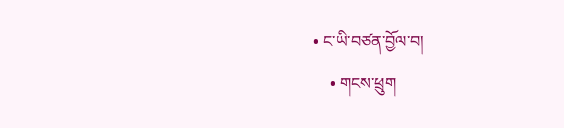• ང་ཡི་བཙན་བྱོལ་བ།
    • གངས་ཕྲུག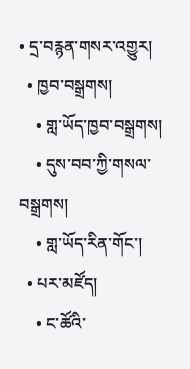• དྲ་བརྙན་གསར་འགྱུར།
  • ཁྱབ་བསྒྲགས།
    • གླ་ཡོད་ཁྱབ་བསྒྲགས།
    • དུས་བབ་ཀྱི་གསལ་བསྒྲགས།
    • གླ་ཡོད་རིན་གོང་།
  • པར་མཛོད།
    • ང་ཚོའི་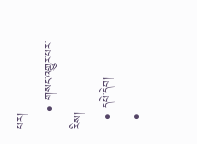པར།
    • གསང་འགྱུར་པར་རིས།
  • དཔེ་དེབ།
  •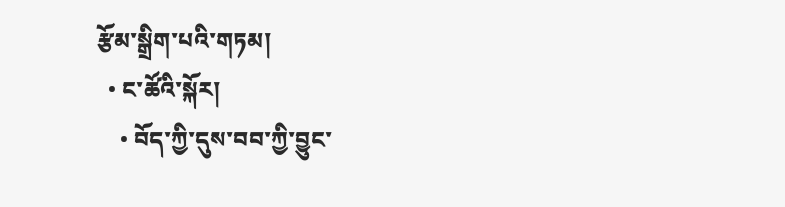རྩོམ་སྒྲིག་པའི་གཏམ།
  • ང་ཚོའི་སྐོར།
    • བོད་ཀྱི་དུས་བབ་ཀྱི་བྱུང་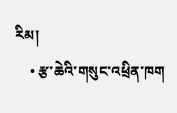རིམ།
    • རྩ་ཆེའི་གསུང་འཕྲིན་ཁག